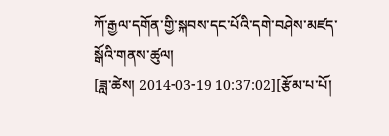ཀོ་རྒྱལ་དགོན་གྱི་སྐབས་དང་པོའི་དགེ་བཤེས་མཛད་སྒོའི་གནས་ཚུལ།
[ཟླ་ཚེས། 2014-03-19 10:37:02][རྩོམ་པ་པོ།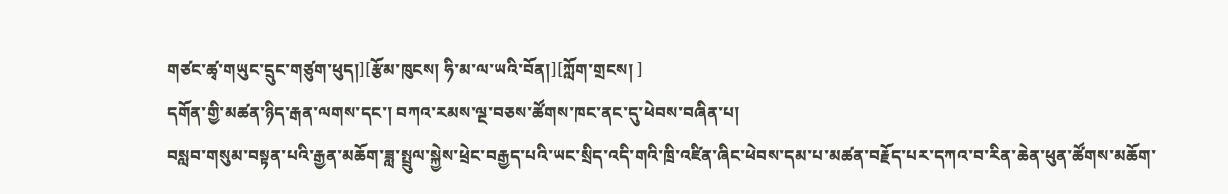གཙང་ཚྭ་གཡུང་དྲུང་གཙུག་ཕུད།][རྩོམ་ཁུངས། ཧི་མ་ལ་ཡའི་བོན།][ཀློག་གྲངས། ]
དགོན་གྱི་མཚན་ཉིད་རྒན་ལགས་དང་། བཀའ་རམས་ལྔ་བཅས་ཚོགས་ཁང་ནང་དུ་ཕེབས་བཞིན་པ།
བསླབ་གསུམ་བསྟན་པའི་རྒྱན་མཆོག་ཟླ་སྤྲུལ་སྐྱེས་ཕྲེང་བརྒྱད་པའི་ཡང་སྲིད་འདི་གའི་ཁྲི་འཛིན་ཞིང་ཕེབས་དམ་པ་མཚན་བརྗོད་པར་དཀའ་བ་རིན་ཆེན་ཕུན་ཚོགས་མཆོག་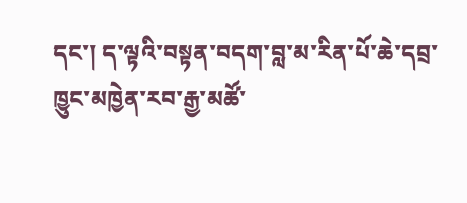དང་། ད་ལྟའི་བསྟན་བདག་བླ་མ་རིན་པོ་ཆེ་དབྲ་ཁྱུང་མཁྱེན་རབ་རྒྱ་མཚོ་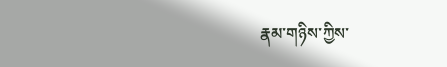རྣམ་གཉིས་ཀྱིས་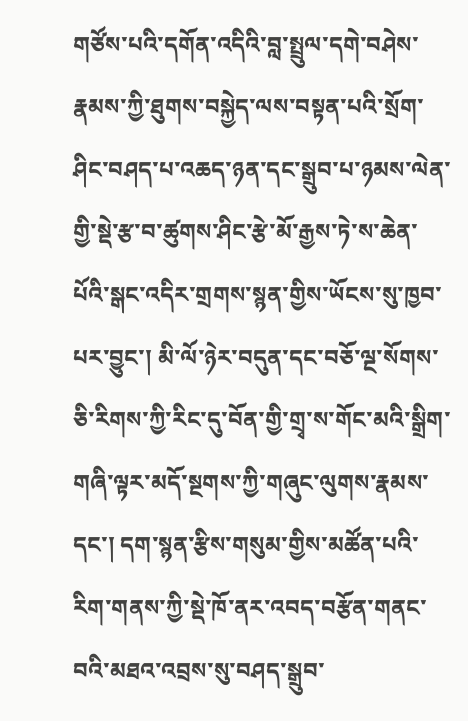གཙོས་པའི་དགོན་འདིའི་བླ་སྤྲུལ་དགེ་བཤེས་རྣམས་ཀྱི་ཐུགས་བསྐྱེད་ལས་བསྟན་པའི་སྲོག་ཤིང་བཤད་པ་འཆད་ཉན་དང་སྒྲུབ་པ་ཉམས་ལེན་གྱི་སྡེ་རྩ་བ་ཚུགས་ཤིང་རྩེ་མོ་རྒྱས་ཏེ་ས་ཆེན་པོའི་སྒང་འདིར་གྲགས་སྙན་གྱིས་ཡོངས་སུ་ཁྱབ་པར་བྱུང་། མི་ལོ་ཉེར་བདུན་དང་བཅོ་ལྔ་སོགས་ཅི་རིགས་ཀྱི་རིང་དུ་བོན་གྱི་གྲྭ་ས་གོང་མའི་སྒྲིག་གཞི་ལྟར་མདོ་སྔགས་ཀྱི་གཞུང་ལུགས་རྣམས་དང་། དག་སྙན་རྩིས་གསུམ་གྱིས་མཚོན་པའི་རིག་གནས་ཀྱི་སྡེ་ཁོ་ནར་འབད་བརྩོན་གནང་བའི་མཐའ་འབྲས་སུ་བཤད་སྒྲུབ་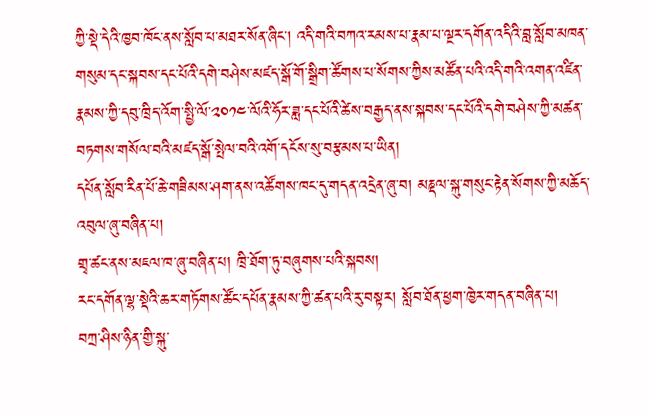ཀྱི་སྡེ་དེའི་ཁྱབ་ཁོང་ནས་སློབ་པ་མཐར་སོན་ཞིང་། འདི་གའི་བཀའ་རམས་པ་རྣམ་པ་ལྔར་དགོན་འདིའི་བླ་སློབ་མཁན་གསུམ་དང་སྐབས་དང་པོའི་དགེ་བཤེས་མཛད་སྒོ་གོ་སྒྲིག་ཚོགས་པ་སོགས་ཀྱིས་མཚོན་པའི་འདི་གའི་འགན་འཛིན་རྣམས་ཀྱི་དབུ་ཁྲིད་འོག་སྤྱི་ལོ་༢༠༡༤་ལོའི་ཧོར་ཟླ་དང་པོའི་ཚེས་བརྒྱད་ནས་སྐབས་དང་པོའི་དགེ་བཤེས་ཀྱི་མཚན་བཏགས་གསོལ་བའི་མཛད་སྒོ་སྤེལ་བའི་འགོ་དངོས་སུ་བརྩམས་པ་ཡིན།
དཔོན་སློབ་རིན་པོ་ཆེ་གཟིམས་ཤག་ནས་འཚོགས་ཁང་དུ་གདན་འདྲེན་ཞུ་བ། མཎྡལ་སྐུ་གསུང་རྟེན་སོགས་ཀྱི་མཆོད་འབུལ་ཞུ་བཞིན་པ།
གྲྭ་ཚང་ནས་མཇལ་ཁ་ཞུ་བཞིན་པ། ཁྲི་ཐོག་ཏུ་བཞུགས་པའི་སྐབས།
རང་དགོན་ལྷ་སྡེའི་ཆར་གཏོགས་ཚོང་དཔོན་རྣམས་ཀྱི་ཚན་པའི་རུ་བསྟར། སློབ་ཐོན་ཕྱག་ཁྱེར་གདན་བཞིན་པ།
བཀྲ་ཤིས་ཉིན་གྱི་སྐུ་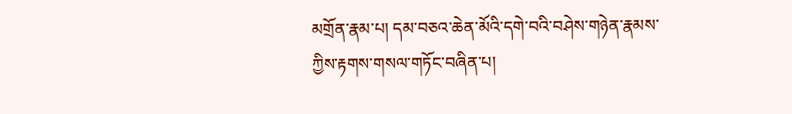མགྲོན་རྣམ་པ། དམ་བཅའ་ཆེན་མོའི་དགེ་བའི་བཤེས་གཉེན་རྣམས་ཀྱིས་རྟགས་གསལ་གཏོང་བཞིན་པ།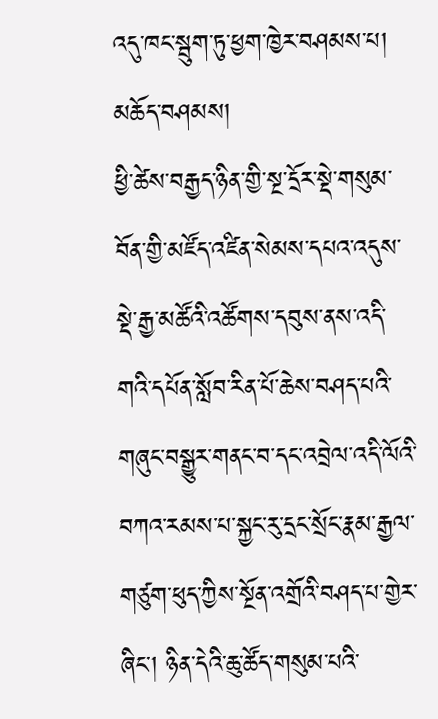འདུ་ཁང་སྦུག་ཏུ་ཕྱག་ཁྱེར་བཤམས་པ། མཆོད་བཤམས།
ཕྱི་ཚེས་བརྒྱད་ཉིན་གྱི་སྔ་དྲོར་སྡེ་གསུམ་བོན་གྱི་མཛོད་འཛིན་སེམས་དཔའ་འདུས་སྡེ་རྒྱ་མཚོའི་འཚོགས་དབུས་ནས་འདི་གའི་དཔོན་སློབ་རིན་པོ་ཆེས་བཤད་པའི་གཞུང་བསྒྱུར་གནང་བ་དང་འབྲེལ་འདི་ལོའི་བཀའ་རམས་པ་སྐྱང་རུ་དྲང་སྲོང་རྣམ་རྒྱལ་གཙུག་ཕུད་ཀྱིས་སྔོན་འགྲོའི་བཤད་པ་གྱེར་ཞིང་། ཉིན་དེའི་ཆུ་ཚོད་གསུམ་པའི་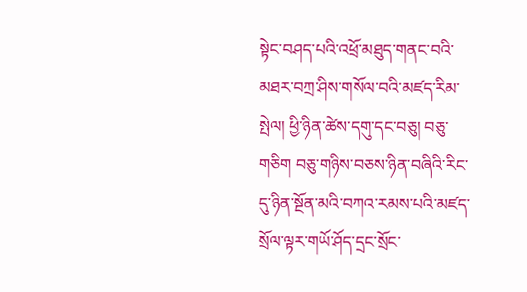སྟེང་བཤད་པའི་འཕྲོ་མཐུད་གནང་བའི་མཐར་བཀྲ་ཤིས་གསོལ་བའི་མཛད་རིམ་སྤེལ། ཕྱི་ཉིན་ཚེས་དགུ་དང་བཅུ། བཅུ་གཅིག བཅུ་གཉིས་བཅས་ཉིན་བཞིའི་རིང་དུ་ཉིན་སྔོན་མའི་བཀའ་རམས་པའི་མཛད་སྲོལ་ལྟར་གཡོ་ཤོད་དྲང་སྲོང་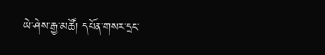ཡེ་ཤེས་རྒྱ་མཚོ། དཔོན་གསར་དྲང་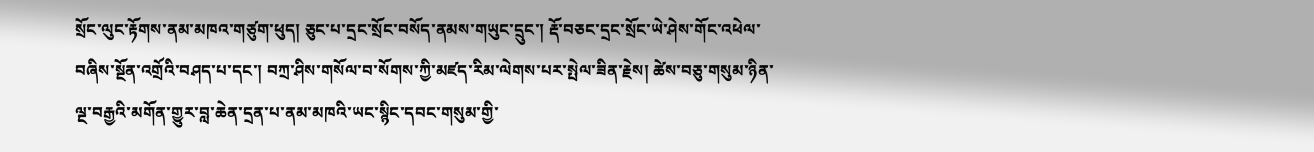སྲོང་ལུང་རྟོགས་ནམ་མཁའ་གཙུག་ཕུད། ཅུང་པ་དྲང་སྲོང་བསོད་ནམས་གཡུང་དྲུང་། རྡོ་བཅང་དྲང་སྲོང་ཡེ་ཤེས་གོང་འཕེལ་བཞིས་སྔོན་འགྲོའི་བཤད་པ་དང་། བཀྲ་ཤིས་གསོལ་བ་སོགས་ཀྱི་མཛད་རིམ་ལེགས་པར་སྤེལ་ཟིན་རྗེས། ཚེས་བཅུ་གསུམ་ཉིན་ལྔ་བརྒྱའི་མགོན་གྱུར་བླ་ཆེན་དྲན་པ་ནམ་མཁའི་ཡང་སྙིང་དབང་གསུམ་གྱི་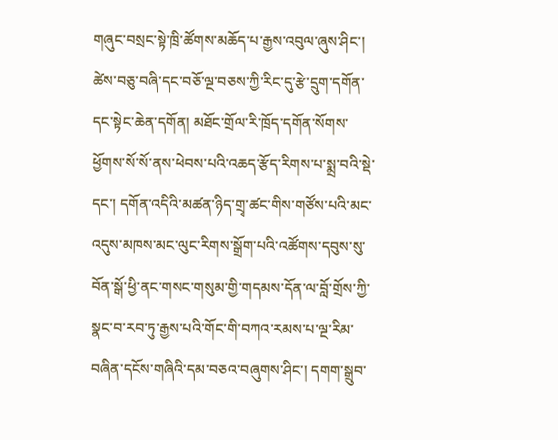གཞུང་བསྲང་སྟེ་ཁྲི་ཚོགས་མཆོད་པ་རྒྱས་འབུལ་ཞུས་ཤིང་། ཚེས་བཅུ་བཞི་དང་བཅོ་ལྔ་བཅས་ཀྱི་རིང་དུ་རྩེ་དྲུག་དགོན་དང་སྟེང་ཆེན་དགོན། མཐོང་གྲོལ་རི་ཁྲོད་དགོན་སོགས་ཕྱོགས་སོ་སོ་ནས་ཕེབས་པའི་འཆད་རྩོད་རིགས་པ་སྨྲ་བའི་སྡེ་དང་། དགོན་འདིའི་མཚན་ཉིད་གྲྭ་ཚང་གིས་གཙོས་པའི་མང་འདུས་མཁས་མང་ལུང་རིགས་སྒྲོག་པའི་འཚོགས་དབུས་སུ་བོན་སྒོ་ཕྱི་ནང་གསང་གསུམ་གྱི་གདམས་དོན་ལ་བློ་གྲོས་ཀྱི་སྣང་བ་རབ་ཏུ་རྒྱས་པའི་གོང་གི་བཀའ་རམས་པ་ལྔ་རིམ་བཞིན་དངོས་གཞིའི་དམ་བཅའ་བཞུགས་ཤིང་། དགག་སྒྲུབ་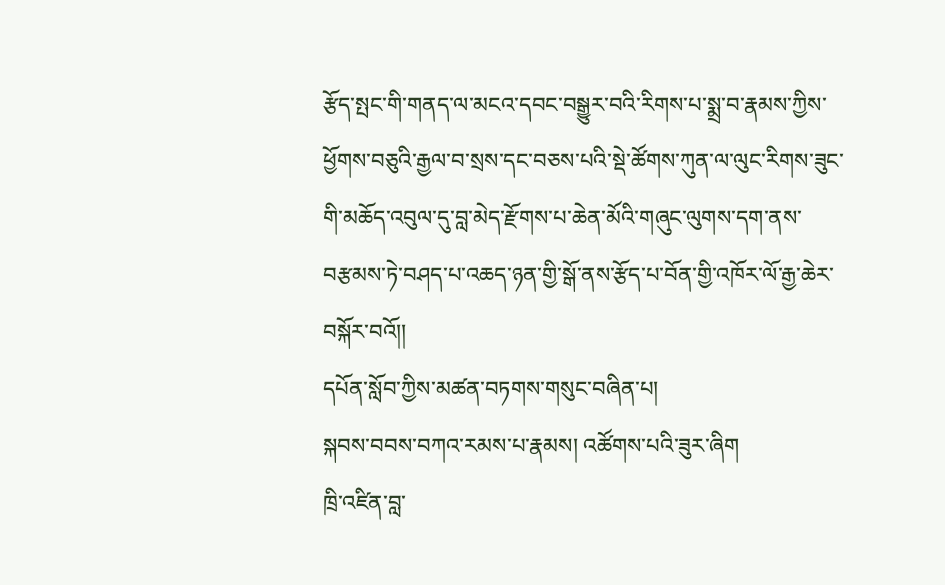རྩོད་སྤང་གི་གནད་ལ་མངའ་དབང་བསྒྱུར་བའི་རིགས་པ་སྨྲ་བ་རྣམས་ཀྱིས་ཕྱོགས་བཅུའི་རྒྱལ་བ་སྲས་དང་བཅས་པའི་སྡེ་ཚོགས་ཀུན་ལ་ལུང་རིགས་ཟུང་གི་མཆོད་འབུལ་དུ་བླ་མེད་རྫོགས་པ་ཆེན་མོའི་གཞུང་ལུགས་དག་ནས་བརྩམས་ཏེ་བཤད་པ་འཆད་ཉན་གྱི་སྒོ་ནས་རྩོད་པ་བོན་གྱི་འཁོར་ལོ་རྒྱ་ཆེར་བསྐོར་བའོ།།
དཔོན་སློབ་ཀྱིས་མཚན་བཏགས་གསུང་བཞིན་པ།
སྐབས་བབས་བཀའ་རམས་པ་རྣམས། འཚོགས་པའི་ཟུར་ཞིག
ཁྲི་འཛིན་བླ་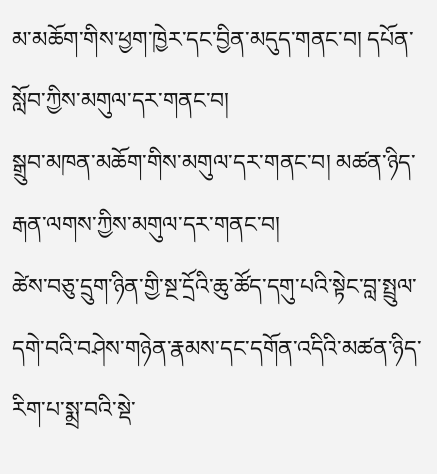མ་མཆོག་གིས་ཕྱག་ཁྱེར་དང་བྱིན་མདུད་གནང་བ། དཔོན་སློབ་ཀྱིས་མགུལ་དར་གནང་བ།
སྒྲུབ་མཁན་མཆོག་གིས་མགུལ་དར་གནང་བ། མཚན་ཉིད་རྒན་ལགས་ཀྱིས་མགུལ་དར་གནང་བ།
ཚེས་བཅུ་དྲུག་ཉིན་གྱི་སྔ་དྲོའི་ཆུ་ཚོད་དགུ་པའི་སྟེང་བླ་སྤྲུལ་དགེ་བའི་བཤེས་གཉེན་རྣམས་དང་དགོན་འདིའི་མཚན་ཉིད་རིག་པ་སྨྲ་བའི་སྡེ་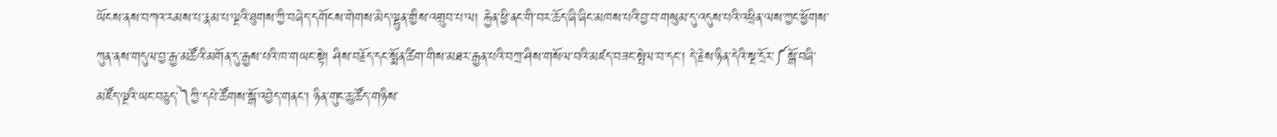ཡོངས་ནས་བཀའ་རམས་པ་རྣམ་པ་ལྔའི་ཐུགས་ཀྱི་བཞེད་དགོངས་གེགས་མེད་ལྷུན་གྱིས་འགྲུབ་པ་ལ། རྐྱེན་ཕྱི་ནང་གི་བར་ཆོད་ཞི་ཞིང་མཁས་པའི་བྱ་བ་གསུམ་དུ་འདུས་པའི་འཕྲིན་ལས་ཀྱང་ཕྱོགས་ཀུན་ནས་གདུལ་བྱ་རྒྱ་མཚོའི་མགོན་དུ་རྒྱས་པའི་ཁ་གཡང་སྟེ། ཤིས་བརྗོད་དང་སྨོན་ཚིག་གིས་མཐར་རྒྱན་པའི་བཀྲ་ཤིས་གསོལ་བའི་མཛད་བཟང་སྤེལ་བ་དང་། དེ་རྗེས་ཉིན་དེའི་སྔ་དྲོར་༼སྒོ་བཞི་མཛོད་ལྔའི་ཡང་བཅུད་༽ཀྱི་དཔེ་ཚོགས་སྒོ་འབྱེད་གནང་། ཉིན་གུང་ཆུ་ཚོད་གཉིས་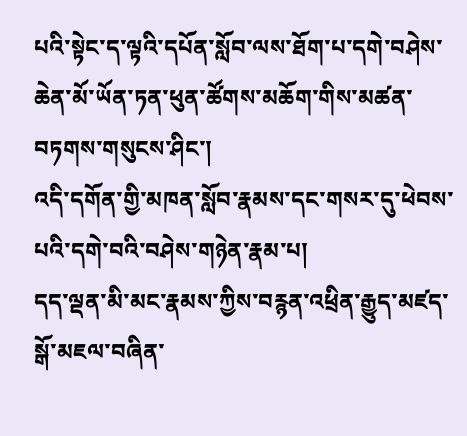པའི་སྟེང་ད་ལྟའི་དཔོན་སློབ་ལས་ཐོག་པ་དགེ་བཤེས་ཆེན་མོ་ཡོན་ཏན་ཕུན་ཚོགས་མཆོག་གིས་མཚན་བཏགས་གསུངས་ཤིང་།
འདི་དགོན་གྱི་མཁན་སློབ་རྣམས་དང་གསར་དུ་ཕེབས་པའི་དགེ་བའི་བཤེས་གཉེན་རྣམ་པ།
དད་ལྡན་མི་མང་རྣམས་ཀྱིས་བརྙན་འཕྲིན་རྒྱུད་མཛད་སྒོ་མཇལ་བཞིན་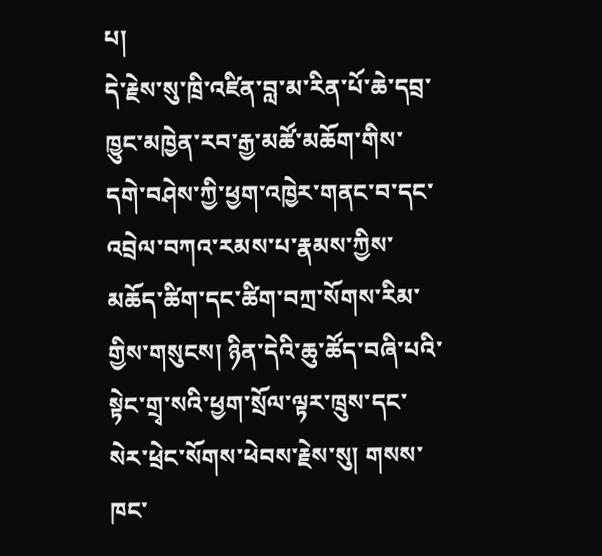པ།
དེ་རྗེས་སུ་ཁྲི་འཛིན་བླ་མ་རིན་པོ་ཆེ་དབྲ་ཁྱུང་མཁྱེན་རབ་རྒྱ་མཚོ་མཆོག་གིས་དགེ་བཤེས་ཀྱི་ཕྱག་འཁྱེར་གནང་བ་དང་འབྲེལ་བཀའ་རམས་པ་རྣམས་ཀྱིས་མཆོད་ཚིག་དང་ཚིག་བཀྲ་སོགས་རིམ་གྱིས་གསུངས། ཉིན་དེའི་ཆུ་ཚོད་བཞི་པའི་སྟེང་གྲྭ་སའི་ཕྱག་སྲོལ་ལྟར་ཁྲུས་དང་སེར་ཕྲེང་སོགས་ཕེབས་རྗེས་སུ། གསས་ཁང་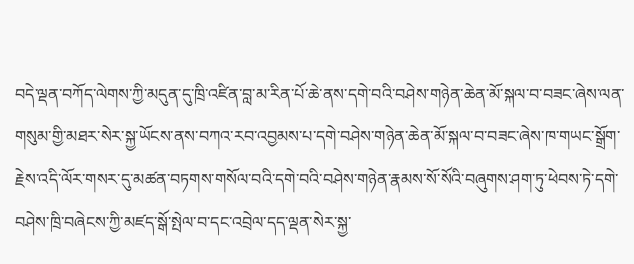བདེ་ལྡན་བཀོད་ལེགས་ཀྱི་མདུན་དུ་ཁྲི་འཛིན་བླ་མ་རིན་པོ་ཆེ་ནས་དགེ་བའི་བཤེས་གཉེན་ཆེན་མོ་སྐལ་བ་བཟང་ཞེས་ལན་གསུམ་གྱི་མཐར་སེར་སྐྱ་ཡོངས་ནས་བཀའ་རབ་འབྱམས་པ་དགེ་བཤེས་གཉེན་ཆེན་མོ་སྐལ་བ་བཟང་ཞེས་ཁ་གཡང་སྒྲོག་རྗེས་འདི་ལོར་གསར་དུ་མཚན་བཏགས་གསོལ་བའི་དགེ་བའི་བཤེས་གཉེན་རྣམས་སོ་སོའི་བཞུགས་ཤག་ཏུ་ཕེབས་ཏེ་དགེ་བཤེས་ཁྲི་བཞེངས་ཀྱི་མཛད་སྒོ་སྤེལ་བ་དང་འབྲེལ་དད་ལྡན་སེར་སྐྱ་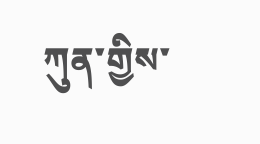ཀུན་གྱིས་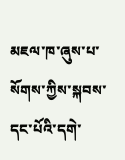མཇལ་ཁ་ཞུས་པ་སོགས་ཀྱིས་སྐབས་དང་པོའི་དགེ་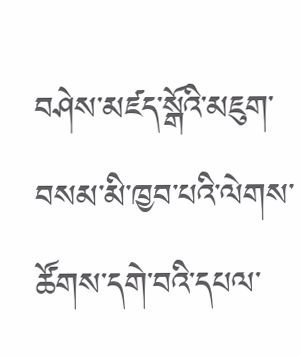བཤེས་མཛད་སྒོའི་མཇུག་བསམ་མི་ཁྱབ་པའི་ལེགས་ཚོགས་དགེ་བའི་དཔལ་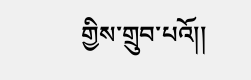གྱིས་གྲུབ་པའོ།།